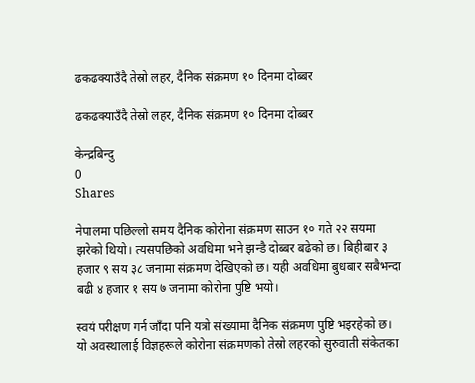ढकढक्याउँदै तेस्रो लहर, दैनिक संक्रमण १० दिनमा दोब्बर

ढकढक्याउँदै तेस्रो लहर, दैनिक संक्रमण १० दिनमा दोब्बर

केन्द्रबिन्दु
0
Shares

नेपालमा पछिल्लो समय दैनिक कोरोना संक्रमण साउन १० गते २२ सयमा झरेको थियो। त्यसपछिको अवधिमा भने झन्डै दोब्बर बढेको छ। बिहीबार ३ हजार ९ सय ३८ जनामा संक्रमण देखिएको छ। यही अवधिमा बुधबार सबैभन्दा बढी ४ हजार १ सय ७ जनामा कोरोना पुष्टि भयो।

स्वयं परीक्षण गर्न जाँदा पनि यत्रो संख्यामा दैनिक संक्रमण पुष्टि भइरहेको छ। यो अवस्थालाई विज्ञहरूले कोरोना संक्रमणको तेस्रो लहरको सुरुवाती संकेतका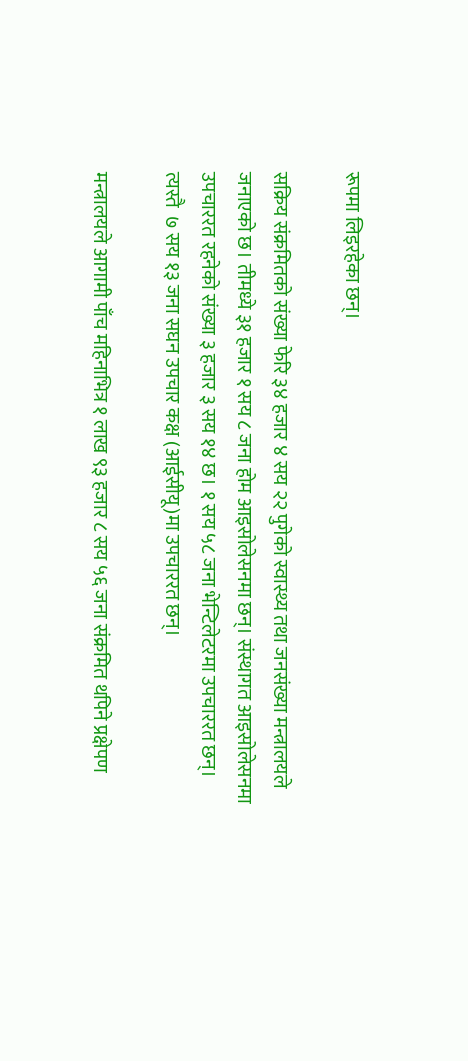रूपमा लिइरहेका छन्।

सक्रिय संक्रमितको संख्या फेरि ३४ हजार ४ सय २२ पुगेको स्वास्थ्य तथा जनसंख्या मन्त्रालयले जनाएको छ। तीमध्ये ३१ हजार १ सय ८ जना होम आइसोलेसनमा छन्। संस्थागत आइसोलेसनमा उपचाररत रहनेको संख्या ३ हजार ३ सय १४ छ। १ सय ५८ जना भेन्टिलेटरमा उपचाररत छन्। त्यस्तै  ७ सय १३ जना सघन उपचार कक्ष (आईसीयू)मा उपचाररत छन्।

मन्त्रालयले आगामी पाँच महिनाभित्र १ लाख ९३ हजार ८ सय ५६ जना संक्रमित थपिने प्रक्षेपण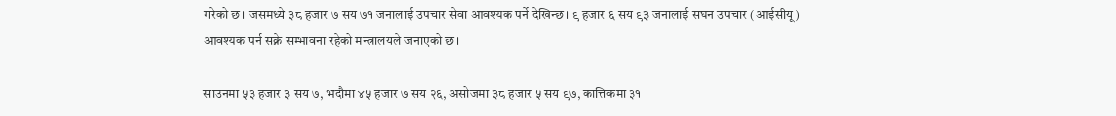गरेको छ। जसमध्ये ३८ हजार ७ सय ७१ जनालाई उपचार सेवा आवश्यक पर्ने देखिन्छ। ९ हजार ६ सय ९३ जनालाई सघन उपचार (आईसीयू) आवश्यक पर्न सक्ने सम्भावना रहेको मन्त्रालयले जनाएको छ।

साउनमा ५३ हजार ३ सय ७, भदौमा ४५ हजार ७ सय २६, असोजमा ३८ हजार ५ सय ९७, कात्तिकमा ३१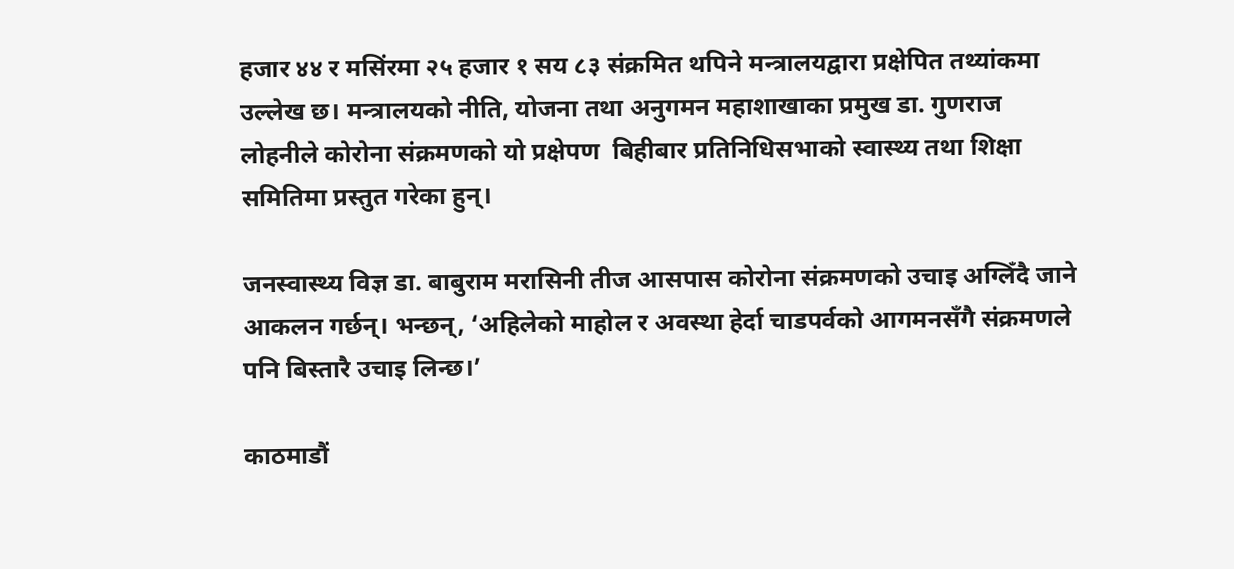हजार ४४ र मसिंरमा २५ हजार १ सय ८३ संक्रमित थपिने मन्त्रालयद्वारा प्रक्षेपित तथ्यांकमा उल्लेख छ। मन्त्रालयको नीति, योजना तथा अनुगमन महाशाखाका प्रमुख डा. गुणराज लोहनीले कोरोना संक्रमणको यो प्रक्षेपण  बिहीबार प्रतिनिधिसभाको स्वास्थ्य तथा शिक्षा समितिमा प्रस्तुत गरेका हुन्।

जनस्वास्थ्य विज्ञ डा. बाबुराम मरासिनी तीज आसपास कोरोना संक्रमणको उचाइ अग्लिँदै जाने आकलन गर्छन्। भन्छन्, ‘अहिलेको माहोल र अवस्था हेर्दा चाडपर्वको आगमनसँगै संक्रमणले पनि बिस्तारै उचाइ लिन्छ।’

काठमाडौं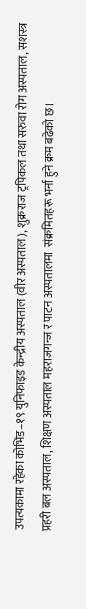उपत्यकामा रहेका कोभिड–१९ युनिफाइड केन्द्रीय अस्पताल (वीर अस्पताल), शुक्रराज ट्रपिकल तथा सरुवा रोग अस्पताल, सशस्त्र प्रहरी बल अस्पताल, शिक्षण अस्पताल महराजगन्ज र पाटन अस्पतालमा  संक्रमितहरू भर्ना हुने क्रम बढेको छ।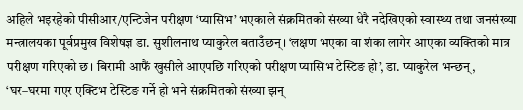अहिले भइरहेको पीसीआर/एन्टिजेन परीक्षण ‘प्यासिभ’ भएकाले संक्रमितको संख्या धेरै नदेखिएको स्वास्थ्य तथा जनसंख्या मन्त्रालयका पूर्वप्रमुख विशेषज्ञ डा. सुशीलनाथ प्याकुरेल बताउँछन्। ‘लक्षण भएका वा शंका लागेर आएका व्यक्तिको मात्र परीक्षण गरिएको छ। बिरामी आफैं खुसीले आएपछि गरिएको परीक्षण प्यासिभ टेस्टिङ हो’, डा. प्याकुरेल भन्छन्, ‘घर–घरमा गएर एक्टिभ टेस्टिङ गर्ने हो भने संक्रमितको संख्या झन्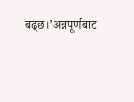बढ्छ।’अन्नपूर्णबाट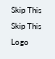Skip This
Skip This
Logo